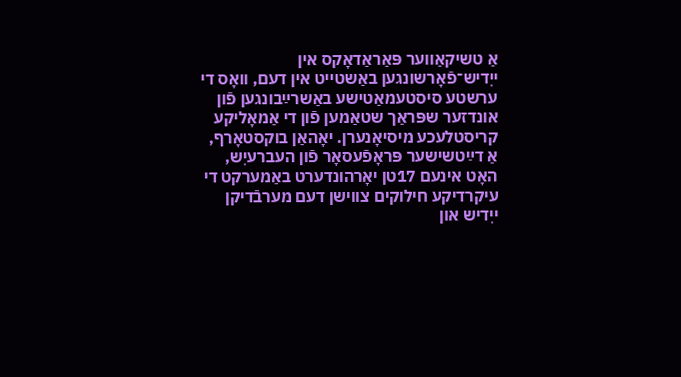אַ טשיקאַווער פּאַראַדאָקס אין ייִדיש־פֿאָרשונגען באַשטייט אין דעם, וואָס די ערשטע סיסטעמאַטישע באַשרײַבונגען פֿון אונדזער שפּראַך שטאַמען פֿון די אַמאָליקע קריסטלעכע מיסיאָנערן. יאָהאַן בוקסטאָרף, אַ דײַטשישער פּראָפֿעסאָר פֿון העברעיִש, האָט אינעם 17טן יאָרהונדערט באַמערקט די עיקרדיקע חילוקים צווישן דעם מערבֿדיקן ייִדיש און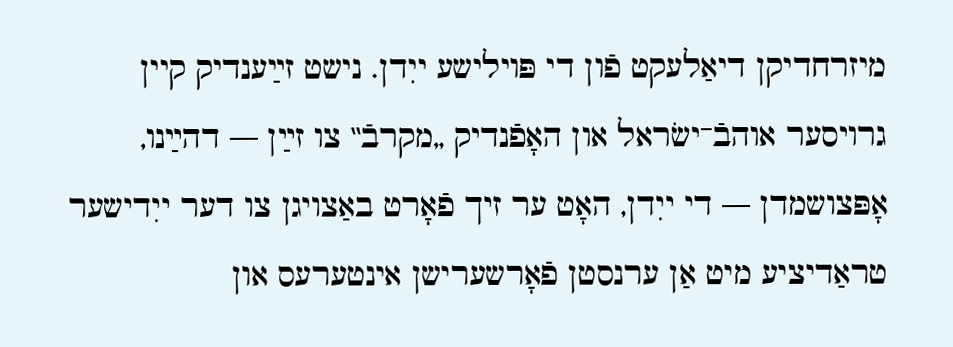מיזרחדיקן דיאַלעקט פֿון די פּוילישע ייִדן. נישט זײַענדיק קיין גרויסער אוהבֿ־ישׂראל און האָפֿנדיק „מקרבֿ‟ צו זײַן — דהײַנו, אָפּצושמדן — די ייִדן, האָט ער זיך פֿאָרט באַצויגן צו דער ייִדישער טראַדיציע מיט אַן ערנסטן פֿאָרשערישן אינטערעס און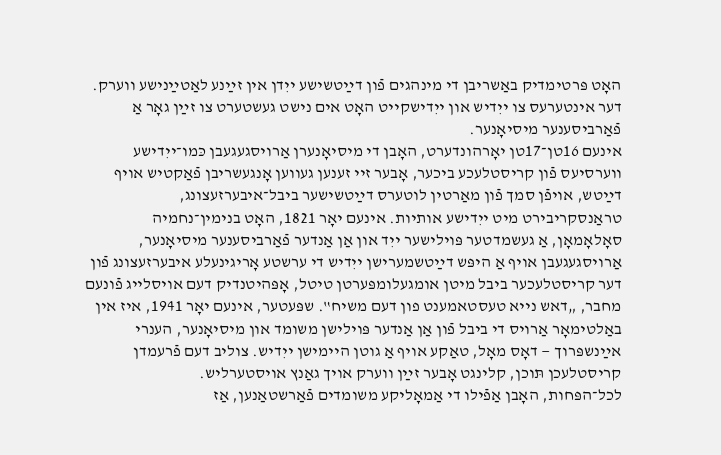האָט פּרטימדיק באַשריבן די מינהגים פֿון דײַטשישע ייִדן אין זײַנע לאַטײַנישע ווערק. דער אינטערעס צו ייִדיש און ייִדישקייט האָט אים נישט געשטערט צו זײַן גאָר אַ פֿאַרביסענער מיסיאָנער.
אינעם 16טן־17טן יאָרהונדערט, האָבן די מיסיאָנערן אַרויסגעגעבן כּמו־ייִדישע ווערסיעס פֿון קריסטלעכע ביכער, אָבער זיי זענען געווען אָנגעשריבן פֿאַקטיש אויף דײַטש, אויפֿן סמך פֿון מאַרטין לוטערס דײַטשישער ביבל־איבערזעצונג, טראַנסקריבירט מיט ייִדישע אותיות. אינעם יאָר 1821, האָט בנימין־נחמיה סאָלאָמאָן, אַ געשמדטער פּוילישער ייִד און אַן אַנדער פֿאַרביסענער מיסיאָנער, אַרויסגעגעבן אויף אַ היפּש דײַטשמערישן ייִדיש די ערשטע אָריגינעלע איבערזעצונג פֿון דער קריסטלעכער ביבל מיטן אומגעלומפּערטן טיטל, אָפּהיטנדיק דעם אויסלייג פֿונעם מחבר, „דאש נייא טעסטאמענט פון דעם משיח‟. שפּעטער, אינעם יאָר 1941, איז אין באַלטימאָר אַרויס די ביבל פֿון אַן אַנדער פּוילישן משומד און מיסיאָנער, הענרי אײַנשפּרוך — דאָס מאָל, טאַקע אויף אַ גוטן היימישן ייִדיש. צוליב דעם פֿרעמדן קריסטלעכן תּוכן, קלינגט אָבער זײַן ווערק אויך גאַנץ אויסטערליש.
לכל־הפּחות, האָבן אַפֿילו די אַמאָליקע משומדים פֿאַרשטאַנען, אַז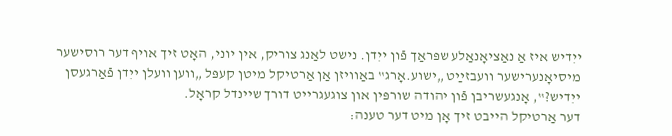ייִדיש איז אַ נאַציאָנאַלע שפּראַך פֿון ייִדן. נישט לאַנג צוריק, אין יוני, האָט זיך אויף דער רוסישער מיסיאָנערישער וועבזײַט „ישוע.אָרג‟ באַוויזן אַן אַרטיקל מיטן קעפּל „ווען וועלן ייִדן פֿאַרגעסן ייִדיש?‟, אָנגעשריבן פֿון יהודה שורפּין און צוגעגרייט דורך שיינדל קראָל.
דער אַרטיקל הייבט זיך אָן מיט דער טענה: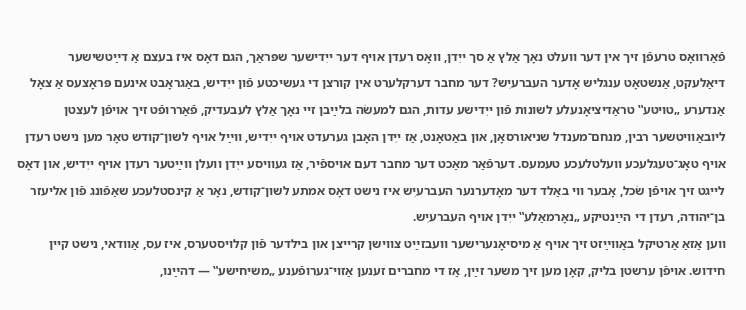פֿאַרוואָס טרעפֿן זיך אין דער וועלט נאָך אַלץ אַ סך ייִדן, וואָס רעדן אויף דער ייִדישער שפּראַך, הגם דאָס איז בעצם אַ דײַטשישער דיאַלעקט, אַנשטאָט ענגליש אָדער העברעיִש? דער מחבר דערקלערט אין קורצן די געשיכטע פֿון ייִדיש, באַגראָבט אינעם פּראָצעס אַ צאָל אַנדערע „טויטע‟ טראַדיציאָנעלע לשונות פֿון ייִדישע עדות, הגם למעשׂה בלײַבן זיי נאָך אַלץ לעבעדיק, פֿאַררופֿט זיך אויפֿן לעצטן ליובאַוויטשער רבין, מנחם־מענדל שניאורסאָן, און באַטאָנט, אַז ייִדן האָבן גערעדט אויף ייִדיש, ווײַל אויף לשון־קודש טאָר מען נישט רעדן אויף טאָג־טעגלעכע וועלטלעכע טעמעס. דערפֿאַר מאַכט דער מחבר דעם אויספֿיר, אַז געוויסע ייִדן וועלן ווײַטער רעדן אויף ייִדיש, און דאָס לייגט זיך אויפֿן שׂכל, אָבער ווי באַלד דער מאָדערנער העברעיִש איז נישט דאָס אמתע לשון־קודש, נאָר אַ קינסטלעכע שאַפֿונג פֿון אליעזר בן־יהודה, רעדן די הײַנטיקע „נאָרמאַלע‟ ייִדן אויף העברעיִש.
ווען אַזאַ אַרטיקל באַווײַזט זיך אויף אַ מיסיאָנערישער וועבזײַט צווישן קרייצן און בילדער פֿון קלויסטערס, איז עס, אַוודאי, נישט קיין חידוש. אויפֿן ערשטן בליק, קאָן מען זיך משער זײַן, אַז די מחברים זענען אַזוי־גערופֿענע „משיחישע‟ — דהײַנו,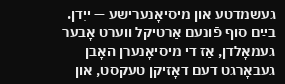געשמדטע און מיסיאָנערישע — ייִדן. בײַם סוף פֿונעם אַרטיקל ווערט אָבער געמאָלדן, אַז די מיסיאָנערן האָבן געבאָרגט דעם דאָזיקן טעקסט, און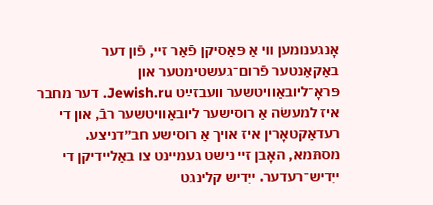אָנגענומען ווי אַ פּאַסיקן פֿאַר זיי, פֿון דער באַקאַנטער פֿרום־געשטימטער און פּראָ־ליובאַוויטשער וועבזײַט Jewish.ru. דער מחבר איז למעשׂה אַ רוסישער ליובאַוויטשער רבֿ, און די רעדאַקטאָרין איז אויך אַ רוסישע חב״דניצע. מסתּמא, האָבן זיי נישט געמיינט צו באַליידיקן די ייִדיש־רעדער. ייִדיש קלינגט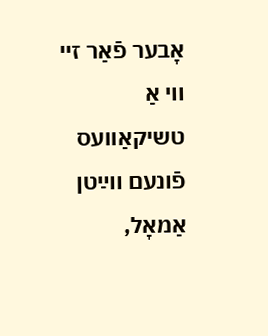אָבער פֿאַר זיי ווי אַ טשיקאַוועס פֿונעם ווײַטן אַמאָל,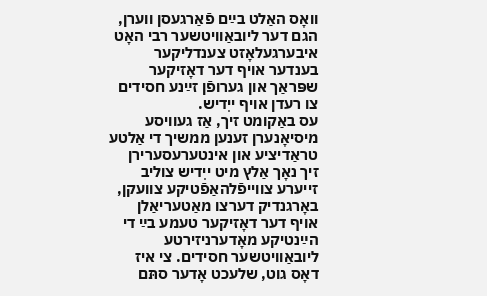וואָס האַלט בײַם פֿאַרגעסן ווערן, הגם דער ליובאַוויטשער רבי האָט איבערגעלאָזט צענדליקער בענדער אויף דער דאָזיקער שפּראַך און גערופֿן זײַנע חסידים צו רעדן אויף ייִדיש.
עס באַקומט זיך, אַז געוויסע מיסיאָנערן זענען ממשיך די אַלטע טראַדיציע און אינטערעסערירן זיך נאָך אַלץ מיט ייִדיש צוליב זייערע צווייפֿלהאַפֿטיקע צוועקן, באָרגנדיק דערצו מאַטעריאַלן אויף דער דאָזיקער טעמע בײַ די הײַנטיקע מאָדערניזירטע ליובאַוויטשער חסידים. צי איז דאָס גוט, שלעכט אָדער סתּם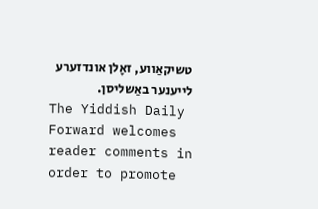טשיקאַווע, זאָלן אונדזערע לייענער באַשליסן.
The Yiddish Daily Forward welcomes reader comments in order to promote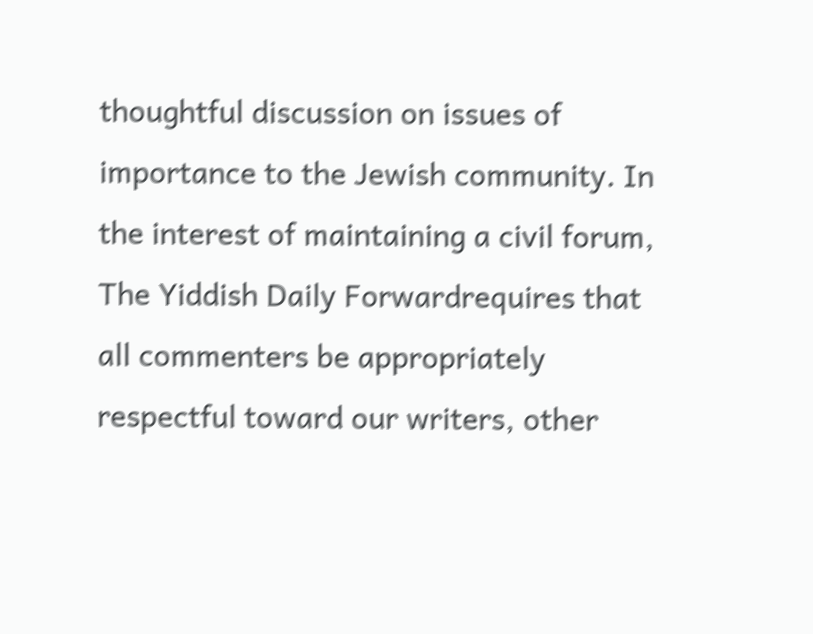thoughtful discussion on issues of importance to the Jewish community. In the interest of maintaining a civil forum, The Yiddish Daily Forwardrequires that all commenters be appropriately respectful toward our writers, other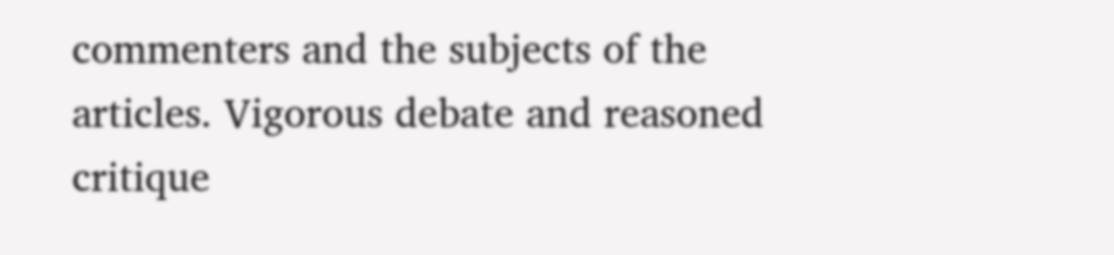commenters and the subjects of the articles. Vigorous debate and reasoned critique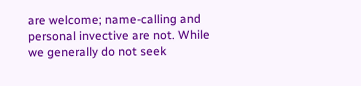are welcome; name-calling and personal invective are not. While we generally do not seek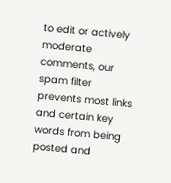to edit or actively moderate comments, our spam filter prevents most links and certain key words from being posted and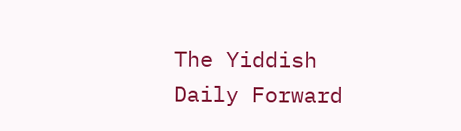The Yiddish Daily Forward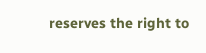reserves the right to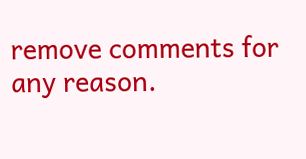remove comments for any reason.